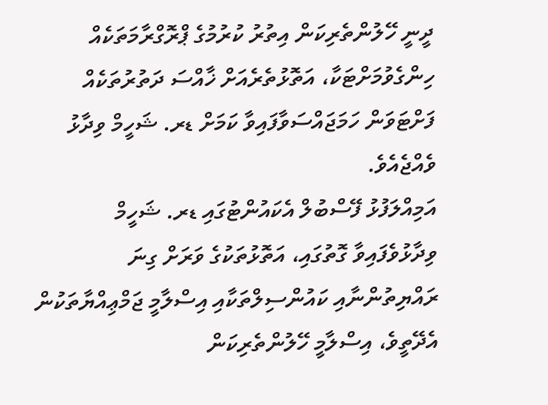ދީނީ ހޭލުންތެރިކަން އިތުރު ކުރުމުގެ ޕްރޮގްރާމަތަކެއް ހިންގެވުމަށްޓަކާ، އަތޮޅުތެރެއަށް ޚާއްސަ ދަތުރުތަކެއް ފަށްޓަވަން ހަމަޖައްސަވާފައިވާ ކަމަށް ޑރ. ޝަހީމް ވިދާޅު ވެއްޖެއެވެ.
އަމިއްލަފުޅު ފޭސްބުލް އެކައުންޓުގައި ޑރ. ޝަހީމް ވިދާޅުވެފައިވާ ގޮތުގައި، އަތޮޅުތަކުގެ ވަރަށް ގިނަ ރައްޔިތުންނާއި ކައުންސިލްތަކާއި އިސްލާމީ ޖަމްޢިއްޔާތަކުން އެދޭތީވެ، އިސްލާމީ ހޭލުންތެރިކަން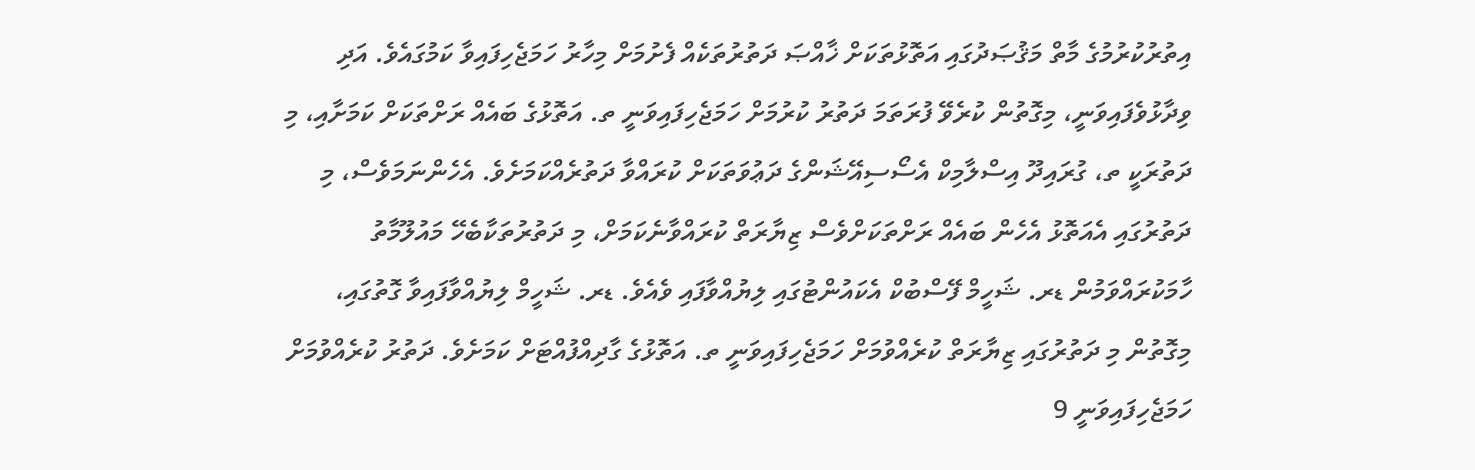އިތުރުކުރުމުގެ މާތް މަޤުޞަދުގައި އަތޮޅުތަކަށް ޚާއްޞަ ދަތުރުތަކެއް ފެށުމަށް މިހާރު ހަމަޖެހިފައިވާ ކަމުގައެވެ. އަދި ވިދާޅުވެފައިވަނީ، މިގޮތުން ކުރެވޭ ފުރަތަމަ ދަތުރު ކުރުމަށް ހަމަޖެހިފައިވަނީ ތ. އަތޮޅުގެ ބައެއް ރަށްތަކަށް ކަމަށާއި، މި ދަތުރަކީ ތ، ގުރައިދޫ އިސްލާމިކް އެސޯސިއޭޝަންގެ ދަޢުވަތަކަށް ކުރައްވާ ދަތުރެއްކަމަށެވެ. އެހެންނަމަވެސް، މި ދަތުރުގައި އެއަތޮޅު އެހެން ބައެއް ރަށްތަކަށްވެސް ޒިޔާރަތް ކުރައްވާނެކަމަށް، މި ދަތުރުތަކާބެހޭ މައުލޫމާތު ހާމަކުރައްވަމުން ޑރ. ޝަހީމް ފޭސްބުކް އެކައުންޓުގައި ލިޔުއްވާފައި ވެއެވެ. ޑރ. ޝަހީމް ލިޔުއްވާފައިވާ ގޮތުގައި، މިގޮތުން މި ދަތުރުގައި ޒިޔާރަތް ކުރެއްވުމަށް ހަމަޖެހިފައިވަނީ ތ. އަތޮޅުގެ ގާދިއްފުއްޓަށް ކަމަށެވެ. ދަތުރު ކުރެއްވުމަށް ހަމަޖެހިފައިވަނީ 9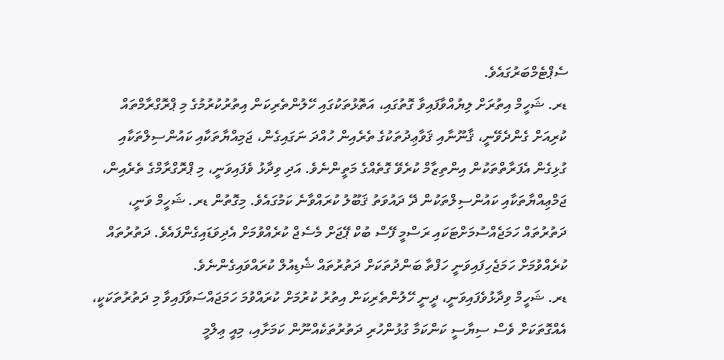ސެޕްޓެމްބަރުގައެވެ.
ޑރ. ޝަހީމް އިތުރަށް ލިޔުއްވާފައިވާ ގޮތުގައި، އަތޮޅުތަކުގައި ހޭލުންތެރިކަން އިތުރުކުރުމުގެ މި ޕްރޮގްރާމްތައް ކުރިއަށް ގެންދެވޭނީ، ޤާނޫނާއި ޤަވާޢިދުތަކުގެ ތެރެއިން ހުއްދަ ނަގައިގެން، ޖަމިއްޔާތަކާއި ކައުންސިލްތަކާއި ގުޅިގެން އެފަރާތްތަކުން އިންތިޒާމް ކުރެވޭ ގޮތެއްގެ މަތީންނެވެ. އަދި ވިދާޅު ވެފައިވަނީ، މި ޕްރޮގްރާމްގެ ތެރެއިން، ޖަމްޢިއްޔާތަކާއި ކައުންސިލްތަކުން ދޭ ދައުވަތު ޤަބޫލު ކުރައްވާނެ ކަމުގައެވެ. މިގޮތުން ޑރ. ޝަހީމް ވަނީ، ދަތުރުތައް ހަމަޖެއްސުމަށްޓަކައި ރަސްމީ ފޭސް ބުކް ޕޭޖަށް މެސެޖް ކުރެއްވުމަށް އެދިވަޑައިގެންފައެވެ. ދަތުރުތައް ކުރެއްވުމަށް ހަމަޖެހިފައިވަނީ ހަފްތާ ބަންދުތަކަށް ދަތުރުތައް ޝެޑިއުލް ކުރައްވައިގެންނެވެ.
ޑރ. ޝަހީމް ވިދާޅުވެފައިވަނީ، ދީނީ ހޭލުންތެރިކަން އިތުރު ކުރުމަށް ކުރައްވުމަ ހަމަޖައްސަވާފައިވާ މި ދަތުރުތަކަކީ، އެއްގޮތަކަށް ވެސް ސިޔާސީ ކަންކަމާ ގުޅުންހުރި ދަތުރުތަކެއްނޫން ކަމަށާއި، މިއީ ޢިލްމީ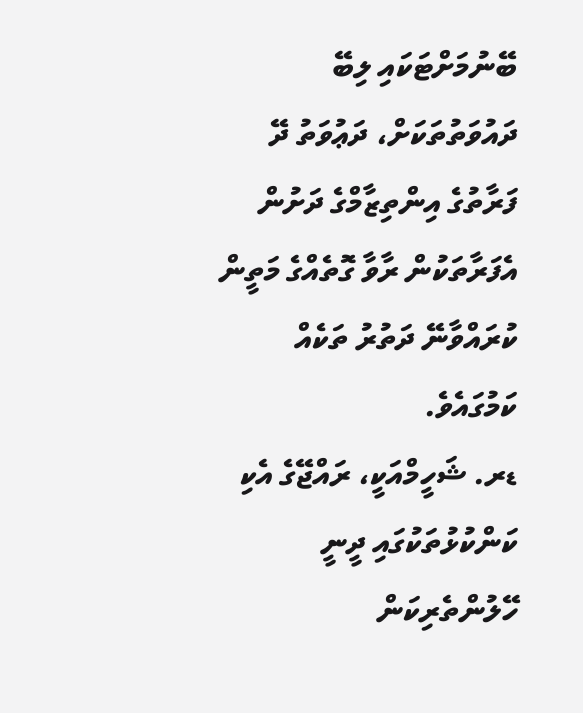ބޭނުމަށްޓަކައި ލިބޭ ދައުވަތުތަކަށް، ދަޢުވަތު ދޭ ފަރާތުގެ އިންތިޒާމްގެ ދަށުން އެފަރާތަކުން ރާވާ ގޮތެއްގެ މަތީން ކުރައްވާނޭ ދަތުރު ތަކެއް ކަމުގައެވެ.
ޑރ. ޝަހީމްއަކީ، ރައްޖޭގެ އެކި ކަންކުޅުތަކުގައި ދީނީ ހޭލުންތެރިކަން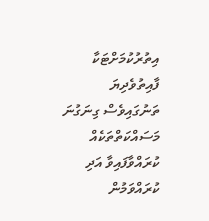އިތުރުކުމަށްޓަކާ ފާއިތުވެދިޔަ ތަނުގައިވެސް ގިނަގުނަ މަސައްކަތްތަކެއް ކުރައްވާފައިވާ އަދި ކުރައްވަމުން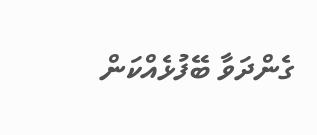ގެންދަވާ ބޭފުޅެއްކަން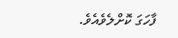ފާހަގަ ކޮށްލެވެއެވެ.